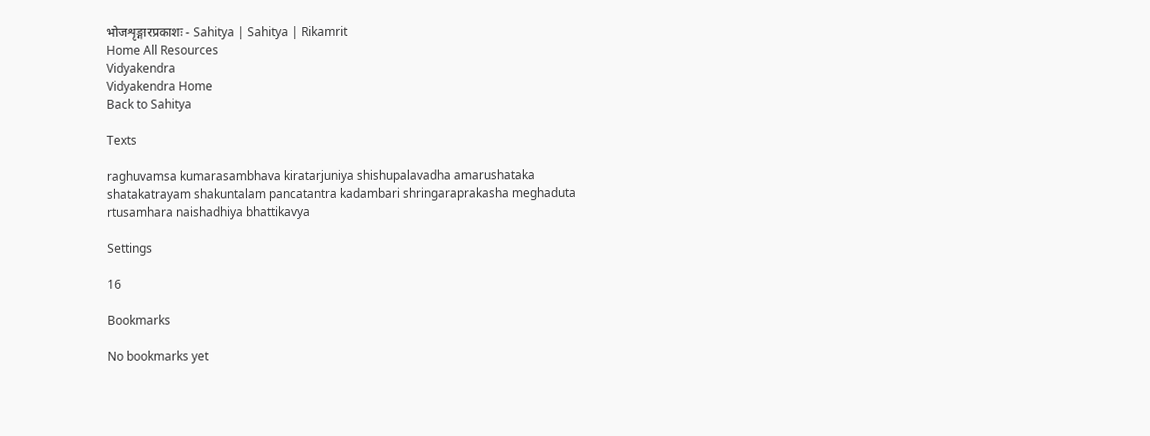भोजशृङ्गारप्रकाशः - Sahitya | Sahitya | Rikamrit
Home All Resources
Vidyakendra
Vidyakendra Home
Back to Sahitya

Texts

raghuvamsa kumarasambhava kiratarjuniya shishupalavadha amarushataka shatakatrayam shakuntalam pancatantra kadambari shringaraprakasha meghaduta rtusamhara naishadhiya bhattikavya

Settings

16

Bookmarks

No bookmarks yet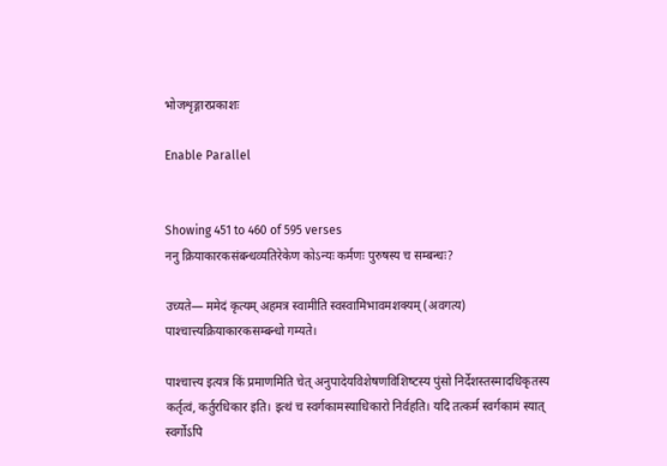भोजशृङ्गारप्रकाशः

Enable Parallel


Showing 451 to 460 of 595 verses
ननु क्रियाकारकसंबन्धव्यतिरेकेण कोऽन्यः कर्मणः पुरुषस्य च सम्बन्धः?

उच्यते— ममेदं कृत्यम् अहमत्र स्वामीति स्वस्वामिभावमशक्यम् (अवगत्य) पाश्‍चात्त्यक्रियाकारकसम्बन्धो गम्यते।

पाश्‍चात्त्य इत्यत्र किं प्रमाणमिति चेत् अनुपादेयविशेषणविशिष्‍टस्य पुंसो निर्देशस्तस्मादधिकृतस्य कर्तृत्वं, कर्तुरधिकार इति। इत्थं च स्वर्गकामस्याधिकारो निर्वहति। यदि तत्कर्म स्वर्गकामं स्यात् स्वर्गोऽपि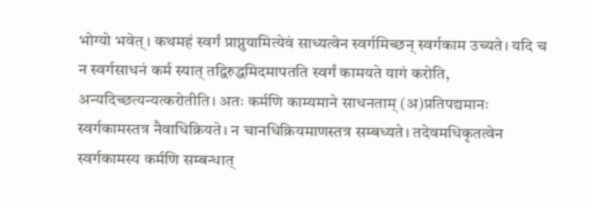भोग्यो भवेत्। कथमहं स्वर्गं प्राप्नुयामित्येवं साध्यत्वेन स्वर्गमिच्छन् स्वर्गकाम उच्यते। यदि च न स्वर्गसाधनं कर्म स्यात् तद्विरुद्धमिदमापतति स्वर्गं कामयते यागं करोति, अन्यदिच्छत्यन्यत्करोतीति। अतः कर्मणि काम्यमाने साधनताम् (अ)प्रतिपद्यमानः स्वर्गकामस्तत्र नैवाधिक्रियते। न चानधिक्रियमाणस्तत्र सम्बध्यते। तदेवमधिकृतत्वेन स्वर्गकामस्य कर्मणि सम्बन्धात्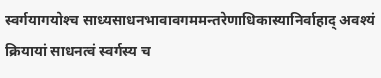स्वर्गयागयोश्‍च साध्यसाधनभावावगममन्तरेणाधिकास्यानिर्वाहाद् अवश्यं क्रियायां साधनत्वं स्वर्गस्य च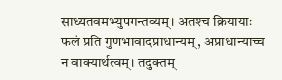साध्यतवमभ्युपगन्तव्यम्। अतश्‍च क्रियायाः फलं प्रति गुणभावादप्राधान्यम्, अप्राधान्याच्च न वाक्यार्थत्वम्। तदुक्तम्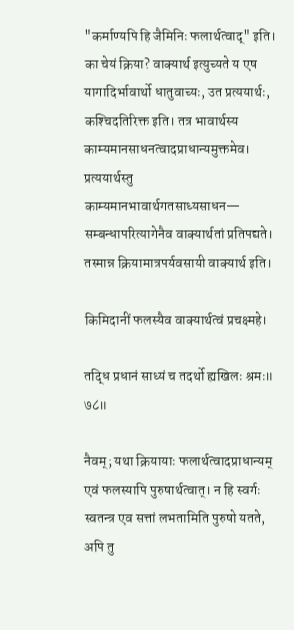"कर्माण्यपि हि जैमिनिः फलार्थत्वाद्" इति। का चेयं क्रिया? वाक्यार्थ इत्युच्यते य एष यागादिर्भावार्थो धातुवाच्यः, उत प्रत्ययार्थः, कश्‍चिदतिरिक्त इति। तत्र भावार्थस्य काम्यमानसाधनत्वादप्राधान्यमुक्तमेव। प्रत्ययार्थस्तु काम्यमानभावार्थगतसाध्यसाधन— सम्बन्धापरित्यागेनैव वाक्‍यार्थतां प्रतिपद्यते। तस्मान्न क्रियामात्रपर्यवसायी वाक्‍यार्थ इति।

किमिदानीं फलस्यैव वाक्‍यार्थत्वं प्रचक्ष्महे।

तद्धि प्रधानं साध्यं च तदर्थो ह्यखिलः श्रमः॥ ७८॥

नैवम्; यथा क्रियायाः फलार्थत्वादप्राधान्यम् एवं फलस्यापि पुरुषार्थत्वात्। न हि स्वर्गः स्वतन्त्र एव सत्तां लभतामिति पुरुषो यतते, अपि तु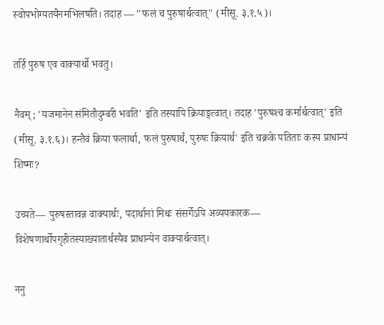स्वोपभोग्यतयैनमभिलषति। तदाह — "फलं च पुरुषार्थत्वात्" (मीसू. ३.१.५)।

तर्हि पुरुष एव वाक्‍यार्थो भवतु।

नैवम्; 'यजमानेन संमितौदुम्बरी भवति' इति तस्यापि क्रियाङ्गत्वात्। तदाह 'पुरुषश्‍च कर्मार्थत्वात्' इति (मीसू. ३.१.६)। हन्तैवं क्रिया फलार्था, फलं पुरुषार्थं, पुरुषः क्रियार्थ' इति चक्रके पतिताः कस्य प्राधान्यं शिष्मः?

उच्यते— पुरुषस्तावन्न वाक्‍यार्थः, पदार्थानां मिथः संसर्गेऽपि अव्ययकारक— विशेषणार्थोपगृहीतस्याख्यातार्थस्यैव प्राधान्येन वाक्‍यार्थत्वात्।

ननु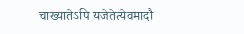चाख्यातेऽपि यजेतेत्येवमादौ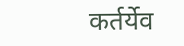कर्तर्येव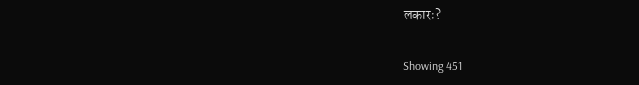लकारः?

Showing 451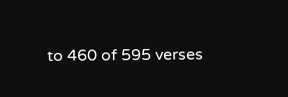to 460 of 595 verses